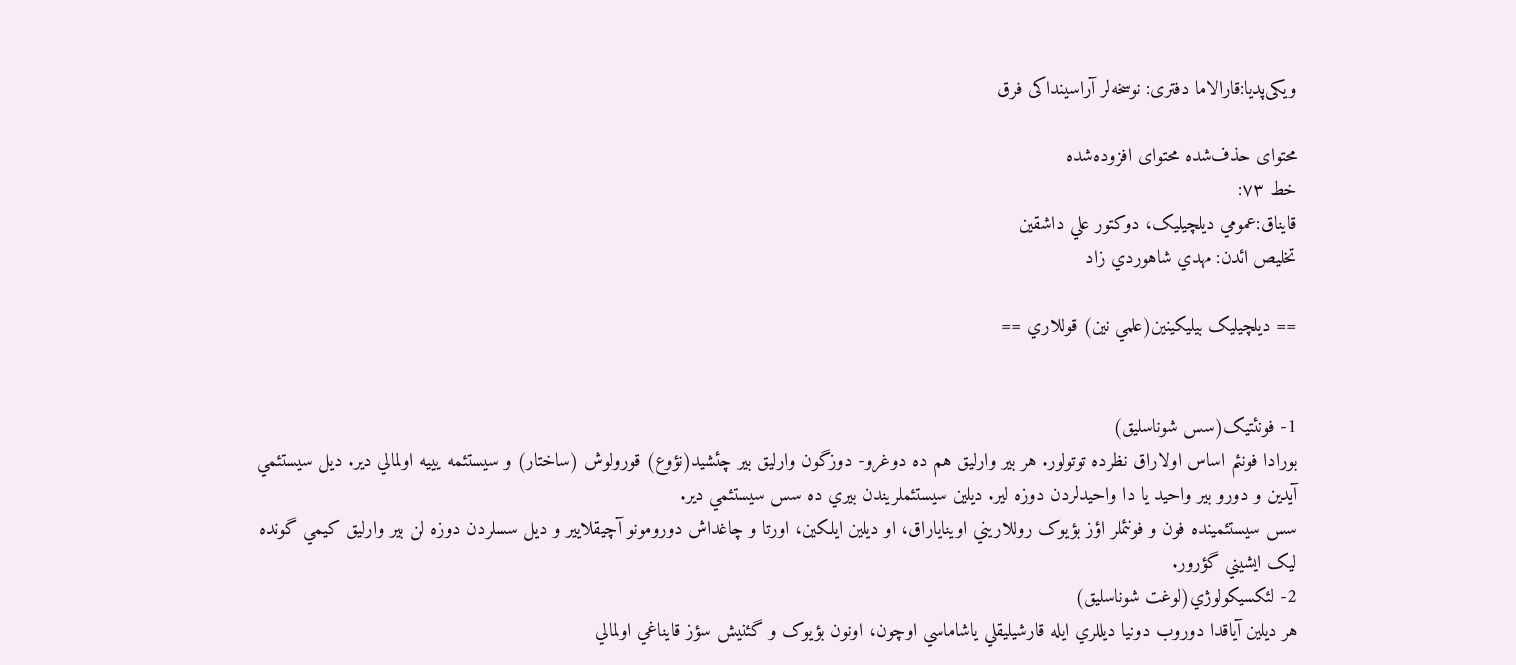ویکی‌پدیا:قارالاما دفتری: نوسخه‌لر آراسینداکی فرق

محتوای حذف‌شده محتوای افزوده‌شده
خط ۷۳:
قايناق:عمومي ديلچيليک، دوکتور علي داشقين
تخليص ائدن: مهدي شاهوردي زاد

== ديلچيليک بيليکينين(علمي نين) قوللاري ==


1- فونئتيک(سس شوناسليق)
بورادا فونئم اساس اولاراق نظرده توتولور. هر بير وارليق هم ده دوغرو- دوزگون وارليق بير چئشيد(نؤوع) قورولوش (ساختار) و سيستئمه يييه اولمالي دير. ديل سيستئمي آيدين و دورو بير واحيد يا دا واحيدلردن دوزه لير. ديلين سيستئملريندن بيري ده سس سيستئمي دير.
سس سيستئمينده فون و فونئملر اؤز بؤيوک روللاريني اويناياراق، او ديلين ايلکين، اورتا و چاغداش دورومونو آچيقلايير و ديل سسلردن دوزه لن بير وارليق کيمي گونده ليک ايشيني گؤرور.
2- لئکسيکولوژي(لوغت شوناسليق)
هر ديلين آياقدا دوروب دونيا ديللري ايله قارشيليقلي ياشاماسي اوچون، اونون بؤيوک و گئنيش سؤز قايناغي اولمالي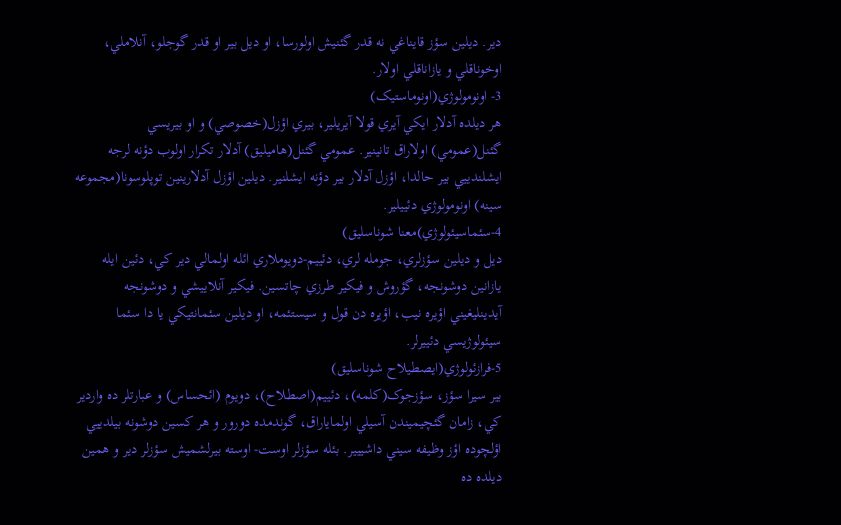دير. ديلين سؤز قايناغي نه قدر گئنيش اولورسا، او ديل بير او قدر گوجلو، آنلاملي، اوخوناقلي و يازاناقلي اولار.
3- اونومولوژي(اونوماستيک)
هر ديلده آدلار ايکي آيري قولا آيريلير، بيري اؤزل(خصوصي) و او بيريسي گئنل(عمومي) اولاراق تانينير. عمومي گئنل(هاميليق) آدلار تکرار اولوب دؤنه لرجه ايشلندييي بير حالدا، اؤزل آدلار بير دؤنه ايشلنير. ديلين اؤزل آدلارينين توپلوسونا(مجموعه سينه) اونومولوژي دئييلير.
4-سئماسيئولوژي)معنا شوناسليق)
ديل و ديلين سؤزلري، جومله لري، دئييم-دويوملاري ائله اولمالي دير کي، دئين ايله يازانين دوشونجه، گؤروش و فيکير طرزي چاتسين. فيکير آنلاييشي و دوشونجه آيدينليغيني اؤيره نيب، اؤيره دن قول و سيستئمه، او ديلين سئمانتيکي يا دا سئما سيئولوژيسي دئييرلر.
5-فرازئولوژي(ايصطيلاح شوناسليق)
بير سيرا سؤز، سؤزجوک(کلمه)، دئييم(اصطلاح)، دويوم (ائحساس) و عبارتلر ده واردير کي، زامان گئچيميندن آسيلي اولماياراق، گوندمده دورور و هر کسين دوشونه بيلدييي اؤلچوده اؤز وظيفه سيني داشييير. بئله سؤزلر اوست- اوسته بيرلشميش سؤزلر دير و همين ديلده ده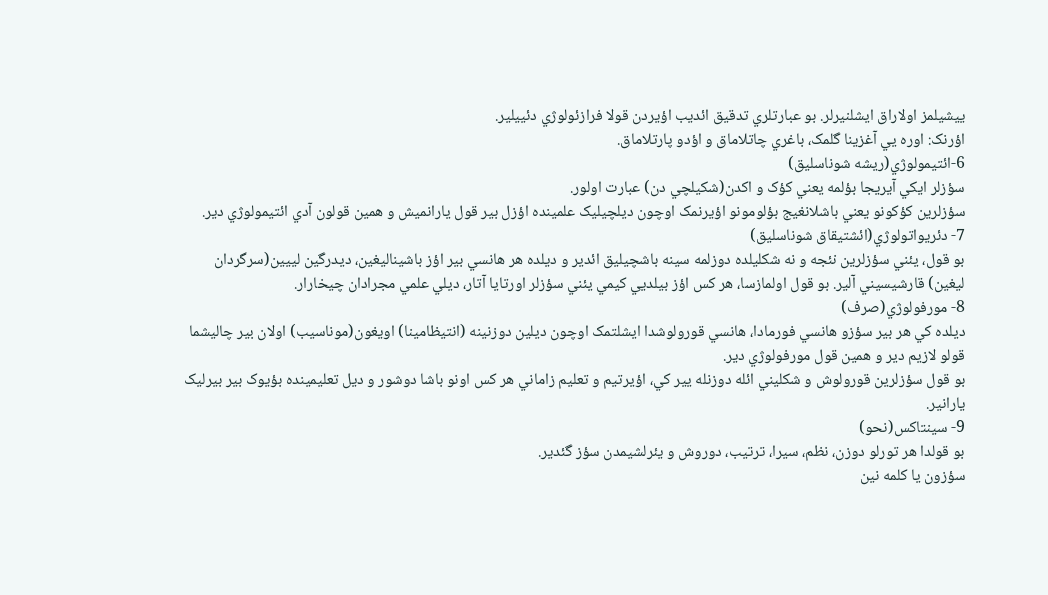ييشيلمز اولاراق ايشلنيرلر. بو عبارتلري تدقيق ائديب اؤيردن قولا فرازئولوژي دئييلير.
اؤرنک: اوره يي آغزينا گلمک، باغري چاتلاماق و اؤدو پارتلاماق.
6-ائتيمولوژي(ريشه شوناسليق)
سؤزلر ايکي آيريجا بؤلمه يعني کؤک و اکدن(شکيلچي دن) عبارت اولور.
سؤزلرين کؤکونو يعني باشلانغيج بؤلومونو اؤيرنمک اوچون ديلچيليک علمينده اؤزل بير قول يارانميش و همين قولون آدي ائتيمولوژي دير.
7- دئريواتولوژي(ائشتيقاق شوناسليق)
بو قول، يئني سؤزلرين نئجه و نه شکليلده دوزلمه سينه باشچيليق ائدير و ديلده هر هانسي بير اؤز باشيناليغين، ديدرگين لييين(سرگردان ليغين) قارشيسيني آلير. بو قول اولمازسا، هر کس اؤز بيلديي کيمي يئني سؤزلر اورتايا آتار، ديلي علمي مجرادان چيخارار.
8- مورفولوژي(صرف)
ديلده کي هر بير سؤزو هانسي فورمادا، هانسي قورولوشدا ايشلتمک اوچون ديلين دوزنينه (انتيظامينا) اويغون(موناسيب) اولان بير چاليشما قولو لازيم دير و همين قول مورفولوژي دير.
بو قول سؤزلرين قورولوش و شکليني ائله دوزنله يير کي، اؤيرتيم و تعليم زاماني هر کس اونو باشا دوشور و ديل تعليمينده بؤيوک بير بيرليک يارانير.
9- سينتاکس(نحو)
بو قولدا هر تورلو دوزن، نظم، سيرا، ترتيب، دوروش و يئرلشيمدن سؤز گئدير.
سؤزون يا کلمه نين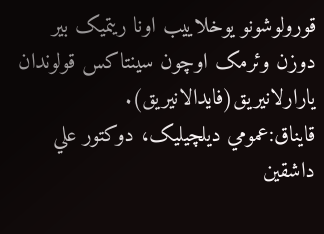قورولوشونو يوخلاييب اونا ريتميک بير دوزن وئرمک اوچون سينتاکس قولوندان يارارلانيريق(فايدالانيريق).
قايناق:عمومي ديلچيليک، دوکتور علي داشقين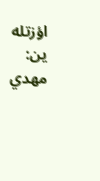اؤزتله ين: مهدي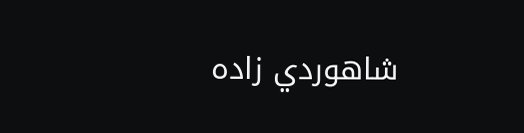شاهوردي زاده